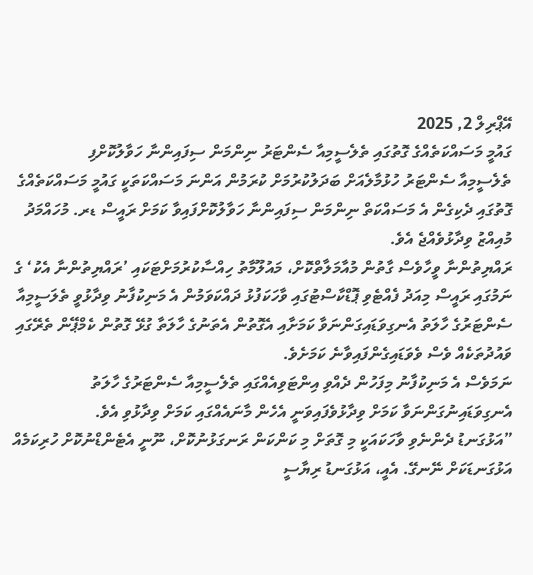އޭޕްރިލް 2, 2025
ގައުމީ މަސައްކަތެއްގެ ގޮތުގައި ތެލެސީމިއާ ސެންޓަރު ނިންމަން ސިފައިންނާ ހަވާލުކޮށްފި
ތެލެސީމިއާ ސެންޓަރު ހުޅުމާލެއަށް ބަދަލުކުރުމަށް ކުރަމުން އަންނަ މަސައްކަތަކީ ގައުމީ މަސައްކަތެއްގެ ގޮތުގައި ދެކިގެން އެ މަސައްކަތް ނިންމަން ސިފައިންނާ ހަވާލުކޮށްފައިވާ ކަމަށް ރައީސް ޑރ. މުހައްމަދު މުއިއްޒު ވިދާޅުވެއްޖެ އެވެ.
ރައްޔިތުންނާ ވީހާވެސް ގާތުން މުއާމަލާތްކޮށް، މައުލޫމާތު ހިއްސާކުރުމަށްޓަކައި ’ރައްޔިތުންނާ އެކު‘ ގެ ނަމުގައި ރައީސް މިއަދު ފެއްޓެވި ޕޮޑްކާސްޓުގައި ވާހަކަފުޅު ދައްކަވަމުން އެ މަނިކުފާނު ވިދާޅުވީ ތެލަސީމިއާ ސެންޓަރުގެ ހާލަތު އެނގިވަޑައިގަންނަވާ ކަމަށާއި އެގޮތުން އެތަނުގެ ހާލަތާ ގުޅޭ ގޮތުން ކެމްޕޭން ތެރޭގައި ވައުދުތަކެއް ވެސް ވެވަޑައިގެންފައިވާނެ ކަމަށެވެ.
ނަމަވެސް އެ މަނިކުފާނު މިފަހުން ދެއްވި އިންޓަވިއެއްގައި ތެލެސީމިއާ ސެންޓަރުގެ ހާލަތު އެނގިވަޑައިނުގަންނަވާ ކަމަށް ވިދާޅުވެފައިވަނީ އެހެން މާނައެއްގައި ކަމަށް ވިދާޅުވި އެވެ.
”އަޅުގަނޑު ދެންނެވި ވާހަކައަކީ މި ގޮތަށް މި ކަންކަން ރަނގަޅުނުކޮށް، ނޫނީ އެޓެންޑްނުކޮށް ހުރިކަމެއް އަޅުގަނޑަކަށް ނޭނގޭ. އެއީ، އަޅުގަނޑު ރިޔާސީ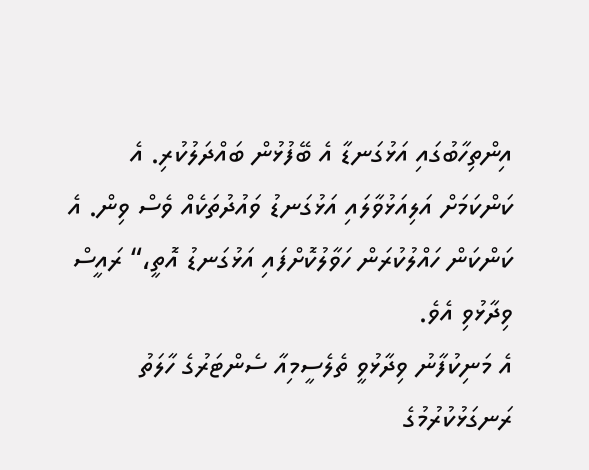އިންތިހާބުގައި އަޅުގަނޑާ އެ ބޭފުޅުން ބައްދަލުކުރި. އެ ކަންކަމަށް އަލިއަޅުވާލައި އަޅުގަނޑު ވައުދުތަކެއް ވެސް ވިން. އެ ކަންކަން ހައްލުކުރަން ހަވާލުކޮށްފައި އަޅުގަނޑު އޮތީ،“ ރައީސް ވިދާޅުވި އެވެ.
އެ މަނިކުފާނު ވިދާޅުވީ ތެލެސީމިއާ ސެންޓަރުގެ ހާލަތު ރަނގަޅުކުރުމުގެ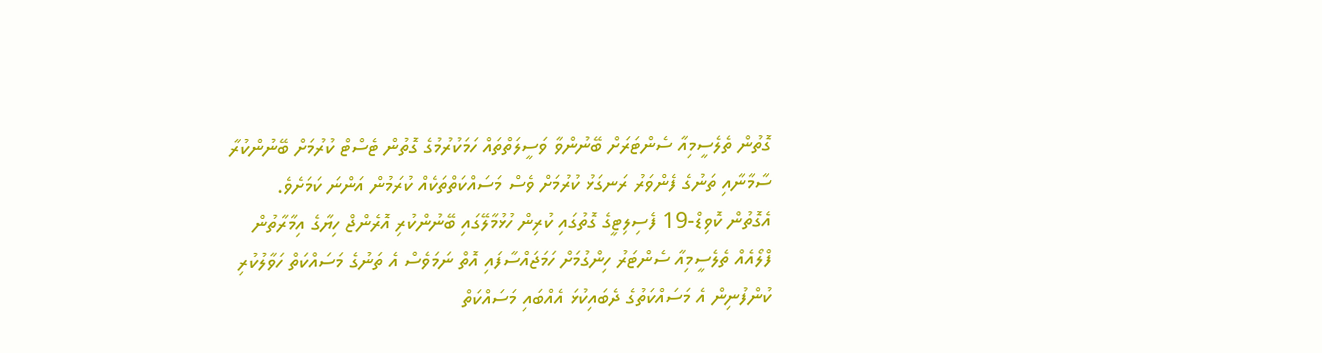ގޮތުން ތެލެސީމިއާ ސެންޓަރަށް ބޭނުންވާ ވަސީލަތްތައް ހަމަކުރުމުގެ ގޮތުން ޓެސްޓް ކުރުމަށް ބޭނުންކުރާ ސާމާނާއި ތަނުގެ ފެންވަރު ރަނގަޅު ކުރުމަށް ވެސް މަސައްކަތްތަކެއް ކުރަމުން އަންނަ ކަމަށެވެ.
އެގޮތުން ކޮވިޑް-19 ފެސިލިޓީގެ ގޮތުގައި ކުރިން ހުޅުމާލޭގައި ބޭނުންކުރި އޮރެންޖް ހިޔާގެ އިމާރާތުން ފްލޯއެއް ތެލެސީމިއާ ސެންޓަރު ހިންގުމަށް ހަމަޖައްސާފައި އޮތް ނަމަވެސް އެ ތަނުގެ މަސައްކަތް ހަވާލުކުރި ކުންފުނިން އެ މަސައްކަތުގެ ދެބައިކުޅަ އެއްބައި މަސައްކަތް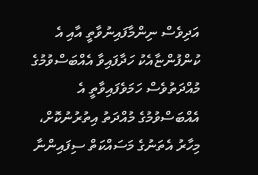އަދިވެސް ނިންމާފައިނުވާތީ އާއި އެ ކުންފުންޏާއެކު ހަދާފައިވާ އެއްބަސްވުމުގެ މުއްދަތުވެސް ހަމަވެފައިވާތީ އެ އެއްބަސްވުމުގެ މުއްދަތު އިތުރުނުކޮށް، މިހާރު އެތަނުގެ މަސައްކަތް ސިފައިންނާ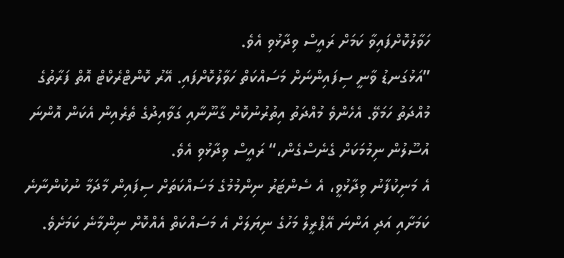ހަވާލުކޮށްފައިވާ ކަމަށް ރައީސް ވިދާޅުވި އެވެ.
”އަޅުގަނޑު ވާނީ ސިފައިންނަށް މަސައްކަތް ހަވާލުކޮށްފައި. އޭރު ކޮންޓްރެކްޓް އޮތް ފަރާތުގެ މުއްދަތު ހަމަވޭ. އެހެންވެ މުއްދަތު އިތުރުނުކޮށް ގާނޫނާއި ގަވާއިދުގެ ތެރެއިން އެކަން އޮންނަ އުސޫލުން ނިމުމަކަށް ގެނެސްގެން،“ ރައީސް ވިދާޅުވި އެވެ.
އެ މަނިކުފާނު ވިދާޅުވީ، އެ ސެންޓަރު ނިންމުމުގެ މަސައްކަތަށް ސިފައިން މާދަމާ ނުކުންނާނެ ކަމަށާއި އަދި އަންނަ އޭޕްރީލް މަހުގެ ނިޔަލަށް އެ މަސައްކަތް އެއްކޮށް ނިންމާނެ ކަމަށެވެ.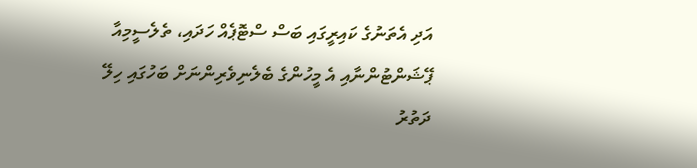އަދި އެތަނުގެ ކައިރީގައި ބަސް ސްޓޮޕެއް ހަދައި، ތެލެސީމިއާ ޕޭޝަންޓުންނާއި އެ މީހުންގެ ބެލެނިވެރިންނަށް ބަހުގައި ހިލޭ ދަތުރު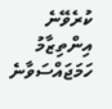ކުރެވޭނެ އިންތިޒާމު ހަމަޖައްސަވާނެ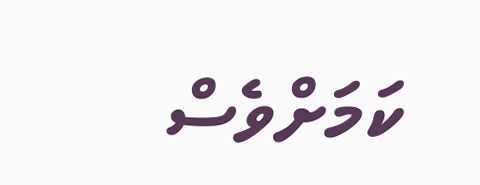ކަމަށްވެސް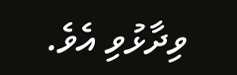ވިދާޅުވި އެވެ.